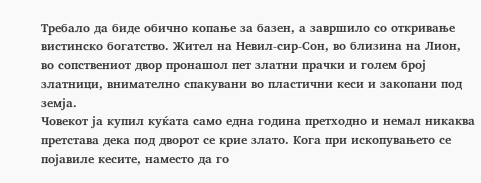Требало да биде обично копање за базен, а завршило со откривање вистинско богатство. Жител на Невил-сир-Сон, во близина на Лион, во сопствениот двор пронашол пет златни прачки и голем број златници, внимателно спакувани во пластични кеси и закопани под земја.
Човекот ја купил куќата само една година претходно и немал никаква претстава дека под дворот се крие злато. Кога при ископувањето се појавиле кесите, наместо да го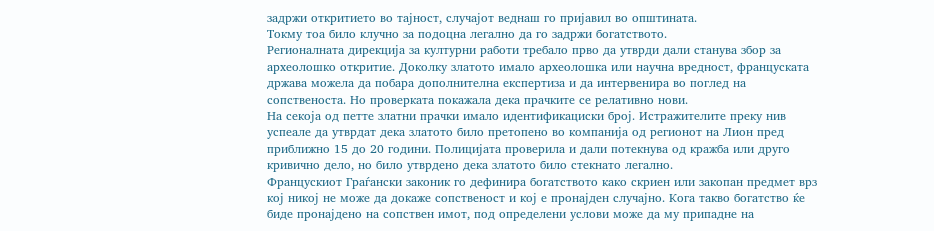задржи откритието во тајност, случајот веднаш го пријавил во општината.
Токму тоа било клучно за подоцна легално да го задржи богатството.
Регионалната дирекција за културни работи требало прво да утврди дали станува збор за археолошко откритие. Доколку златото имало археолошка или научна вредност, француската држава можела да побара дополнителна експертиза и да интервенира во поглед на сопственоста. Но проверката покажала дека прачките се релативно нови.
На секоја од петте златни прачки имало идентификациски број. Истражителите преку нив успеале да утврдат дека златото било претопено во компанија од регионот на Лион пред приближно 15 до 20 години. Полицијата проверила и дали потекнува од кражба или друго кривично дело, но било утврдено дека златото било стекнато легално.
Францускиот Граѓански законик го дефинира богатството како скриен или закопан предмет врз кој никој не може да докаже сопственост и кој е пронајден случајно. Кога такво богатство ќе биде пронајдено на сопствен имот, под определени услови може да му припадне на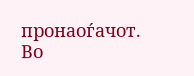пронаоѓачот.
Во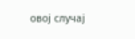овој случај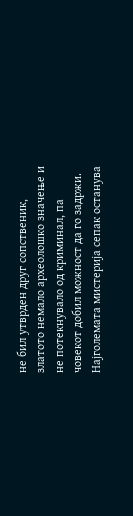не бил утврден друг сопственик, златото немало археолошко значење и не потекнувало од криминал, па човекот добил можност да го задржи.
Најголемата мистерија сепак останува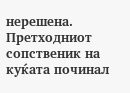нерешена.
Претходниот сопственик на куќата починал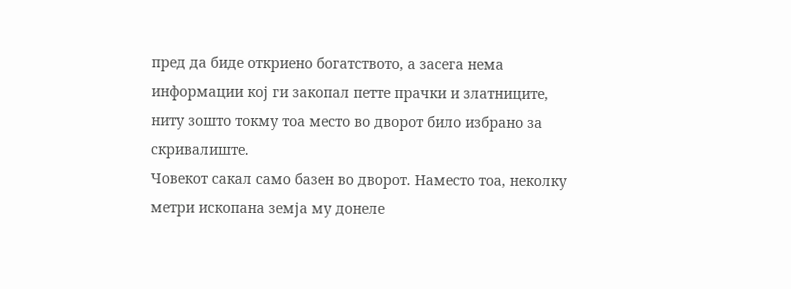пред да биде откриено богатството, а засега нема информации кој ги закопал петте прачки и златниците, ниту зошто токму тоа место во дворот било избрано за скривалиште.
Човекот сакал само базен во дворот. Наместо тоа, неколку метри ископана земја му донеле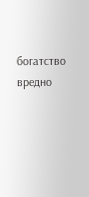богатство вредно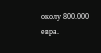околу 800.000 евра.